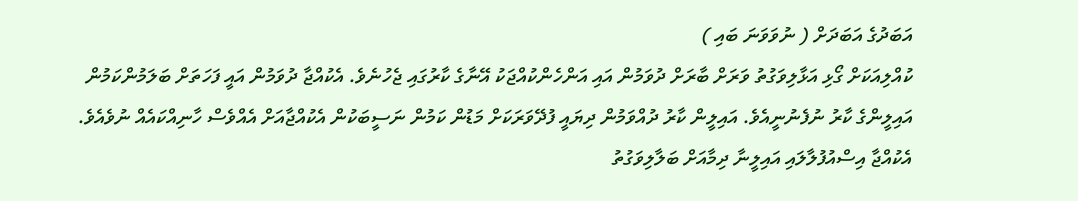އަބަދުގެ އަބަދަށް ( ނުވަވަނަ ބައި )
ކުއްލިއަކަށް ގޯޅި އަޅާލިވަގުތު ވަރަށް ބާރަށް ދުވަމުން އައި އަންހެންކުއްޖަކު އޭނާގެ ކާރުގައި ޖެހުނެވެ. އެކުއްޖާ ދުވަމުން އައީ ފަހަތަށް ބަލަމުންކަމުން އައިލީންގެ ކާރު ނުފެނުނީއެވެ. އައިލީން ކާރު ދުއްވަމުން ދިޔައީ ފުދޭވަރަކަށް މަޑުން ކަމުން ނަސީބަކުން އެކުއްޖާއަށް އެއްވެސް ހާނިއްކައެއް ނުވެއެވެ. އެކުއްޖާ އިސްއުފުލާލައި އައިލީނާ ދިމާއަށް ބަލާލިވަގުތު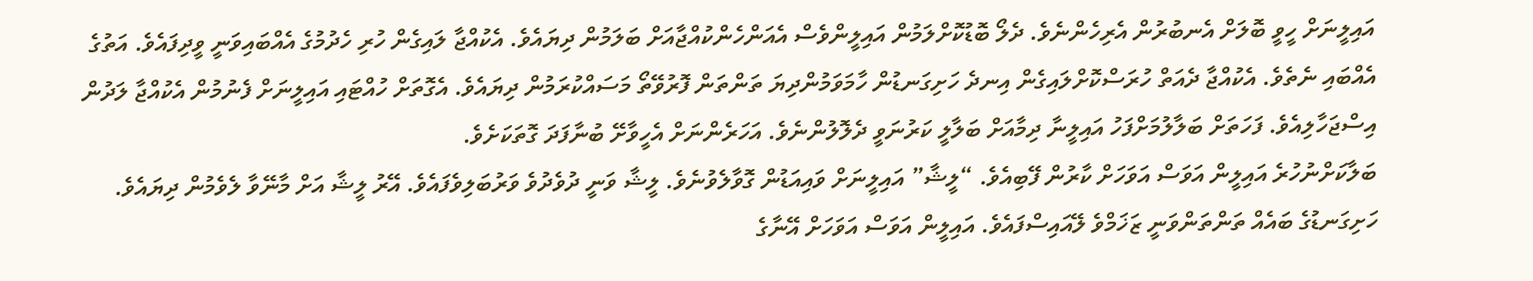އައިލީނަށް ހީވީ ބޮލަށް އެނބުރުން އެރިހެންނެވެ. ދެލޯ ބޮޑުކޮށްލަމުން އައިލީންވެސް އެއަންހެންކުއްޖާއަށް ބަލަމުން ދިޔައެވެ. އެކުއްޖާ ލައިގެން ހުރި ހެދުމުގެ އެއްބައިވަނީ ވީދިފައެވެ. އަތުގެ އެއްބައި ނެތެވެ. އެކުއްޖާ ދެއަތް ހުރަސްކޮށްލައިގެން އިނދެ ހަށިގަނޑުން ހާމަވަމުންދިޔަ ތަންތަން ފޮރުވޭތޯ މަސައްކުރަމުން ދިޔައެވެ. އެގޮތަށް ހުއްޓައި އައިލީނަށް ފެނުމުން އެކުއްޖާ ލަދުން އިސްޖަހާލިއެވެ. ފަހަތަށް ބަލާލުމަށްފަހު އައިލީނާ ދިމާއަށް ބަލާލީ ކަރުނަވީ ދެލޮލުންނެވެ. އަހަރެންނަށް އެހީވާށޭ ބުނާފަދަ ގޮތަކަށެވެ.
ބަލާކަށްނުހުރެ އައިލީން އަވަސް އަވަހަށް ކާރުން ފޭބިއެވެ. “ލީޝާ” އައިލީނަށް ވައިއަޑުން ގޮވާލެވުނެވެ. ލީޝާ ވަނީ ދުވެދުވެ ވަރުބަލިވެފައެވެ. އޭރު ލީޝާ އަށް މާނޭވާ ލެވެމުން ދިޔައެވެ. ހަށިގަނޑުގެ ބައެއް ތަންތަންވަނީ ޒަޚަމްވެ ލޭއައިސްފައެވެ. އައިލީން އަވަސް އަވަހަށް އޭނާގެ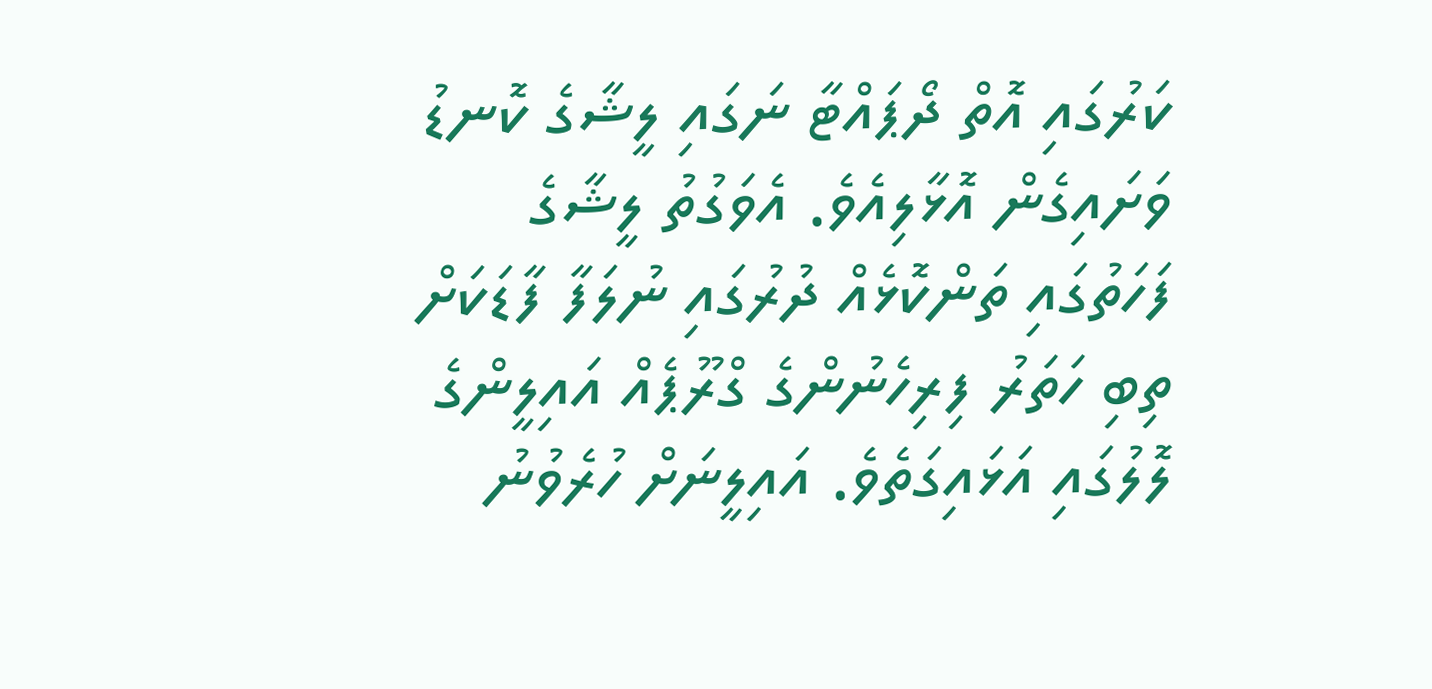ކަރުގައި އޮތް ދޯޕައްޓާ ނަގައި ލީޝާގެ ކޮނޑު ވަށައިގެން އޮޅާލިއެވެ. އެވަގުތު ލީޝާގެ ފަހަތުގައި ތަންކޮޅެއް ދުރުގައި ނުލަފާ ފާޑަކަށް ތިބި ހަތަރު ފިރިހެނުންގެ ގްރޫޕެއް އައިލީންގެ ލޮލުގައި އަޅައިގަތެވެ. އައިލީނަށް ހުރެވުނު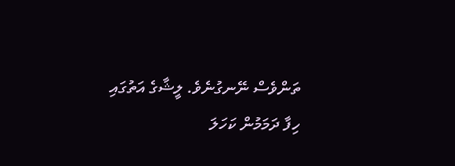ތަންވެސް ނޭނގުނެވެ. ލީޝާގެ އަތުގައި ހިފާ ދަމަމުން ކަހަލަ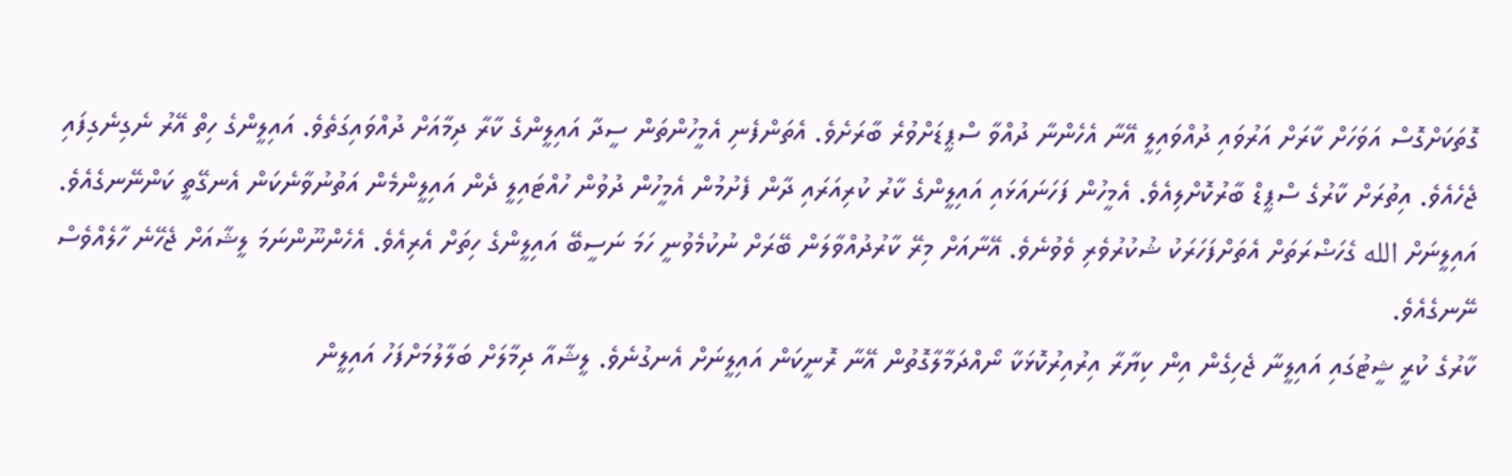ގޮތަކަށްގޮސް އަވަހަށް ކާރަށް އަރުވައި ދުއްވައިލީ އޭނާ އެހެންނާ ދުއްވާ ސްޕީޑަށްވުރެ ބާރަށެވެ. އެތަންފެނި އެމީހުންތަން ސީދާ އައިލީންގެ ކާރާ ދިމާއަށް ދުއްވައިގަތެވެ. އައިލީންގެ ހިތް އޭރު ނެގިނެގިފައި ޖެހެއެވެ. އިތުރަށް ކާރުގެ ސްޕީޑް ބާރުކޮށްލިއެވެ. އެމީހުން ފަހަނައަޅައި އައިލީންގެ ކާރު ކުރިއަރައި ދާން ފެށުމުން އެމީހުން ދުވުން ހުއްޓައިލީ ދެން އައިލީންމެން އަތުނުވާނެކަން އެނގޭތީ ކަންނޭނގެއެވެ. އައިލީނަށް الله ގެހަޟްރަތަށް އެތަށްފަހަރަކު ޝުކުރުވެރި ވެވުނެވެ. އޭނާއަށް މިރޭ ކާރުދުއްވާލަން ބޭރަށް ނުކުމެވުނީ ހަމަ ނަސީބޭ އައިލީންގެ ހިތަށް އެރިއެވެ. އެހެންނޫންނަމަ ލީޝާއަށް ޖެހޭނެ ހާލެއްވެސް ނޭނގެއެވެ.
ކާރުގެ ކުރީ ޝީޓުގައި އައިލީނާ ޖެހިގެން އިން ކިޔާރާ އިރުއިރުކޮޅަކާ ނޯއްދަމާލާގޮތުން އޭނާ ރޮނީކަން އައިލީނަށް އެނގުނެވެ. ލީޝާއާ ދިމާލަށް ބަލާލުމަށްފަހު އައިލީން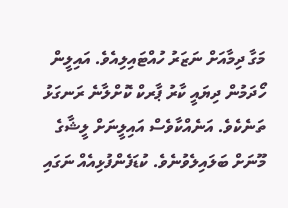މަގާ ދިމާއަށް ނަޒަރު ހުއްޓައިލިއެވެ. އައިލީން ހޯދަމުން ދިޔައީ ކާރު ޕާރކް ކޮށްލާނެ ރަނގަޅު ތަނެކެވެ. އަނެއްކާވެސް އައިލީނަށް ލީޝާގެ މޫނަށް ބަލައިލެވުނެވެ. ކުޑަފެންފުޅިއެއް ނަގައި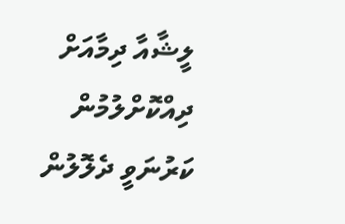ލީޝާއާ ދިމާއަށް ދިއްކޮށްލުމުން ކަރުނަވީ ދެލޮލުން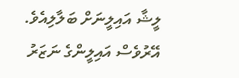ލީޝާ އައިލީނަށް ބަލާލިއެވެ. އޭރުވެސް އައިލީންގެ ނަޒަރު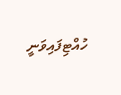ހުއްޓިފައިވަނީ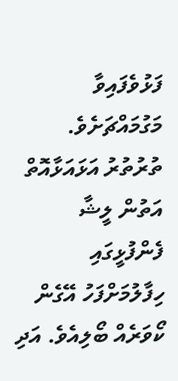ފަޅުވެފައިވާ މަގުމައްޗަށެވެ. ތުރުތުރު އަޅައަޅާއޮތް އަތުން ލީޝާ ފެންފުޅީގައި ހިފާލުމަށްފަހު އޭގެން ކޯވަރެއް ބޯލިއެވެ. އަދި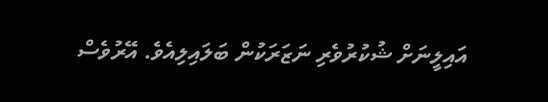އައިލީނަށް ޝުކުރުވެރި ނަޒަރަކުން ބަލައިލިއެވެ. އޭރުވެސް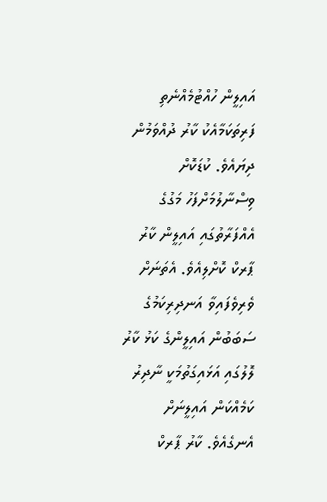އައިލީން ހުއްޓުމެއްނެތި ފަރިތަކަމާއެކު ކާރު ދުއްވަމުން ދިޔައެވެ. ކުޑަކޮށް ވިސްނާލުމަށްފަހު މަގުގެ އެއްފަރާތުގައި އައިލީން ކާރު ޕާރކް ކޮށްލިއެވެ. އެތަނަށް ވެރިވެފައިވާ އަނދިރިކަމުގެ ސަބަބުން އައިލީންގެ ކަޅު ކާރު ލޮލުގައި އަޅައިގަތުމަކީ ނާދިރު ކަމެއްކަން އައިލީނަށް އެނގެއެވެ. ކާރު ޕާރކް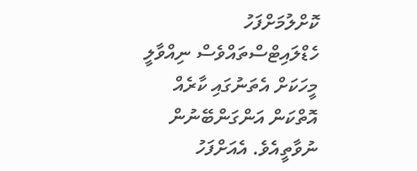ކޮށްލުމަށްފަހު ހެޑްލައިޓްސްތައްވެސް ނިއްވާލީ މީހަކަށް އެތަނުގައި ކާރެއް އޮތްކަން އަންގަންބޭނުން ނުވާތީއެވެ. އެއަށްފަހު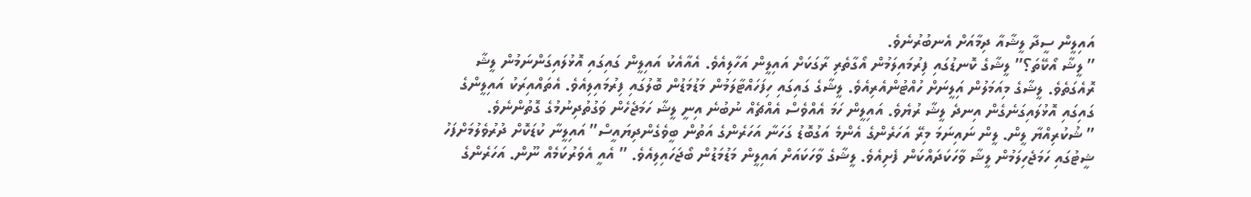އައިލީން ސީދާ ލީޝާއާ ދިމާއަށް އެނބުރުނެވެ.
” ލީޝާ އޯކޭތަ؟” ލީޝާގެ ކޮނޑުގައި ފިރުމައިލަމުން އޯގާތެރި ރާގަކަށް އައިލީން އަހާލިއެވެ. އެއާއެކު އައިލީން ގައިގައި އޮޅުލައިގަންނަމުން ލީޝާ ރޮއެގަތެވެ. ލީޝާގެ މިއަމަލުން އަިލީނަށް ހުއްޓުންއެރިއެވެ. ލީޝާގެ ގައިގައި ހިފަހައްޓާލަމުން މަޑުމަޑުން ބޮލުގައި ފިރުމައިލިއެވެ. އެތައްއިރަކު އައިލީންގެ ގައިގައި އޮޅުލައިގަނެގެން އިނދެ ލީޝާ ރުޔެވެ. އައިލީން ހަމަ އެއްވެސް އެއްޗެއް ނުބުނެ އިނީ ލީޝާ ހަމަޖެހެން ވަގުތުދިނުމުގެ ގޮތުންނެވެ.
” ޝުކުރިއްޔާ ލީން. ލީން ނައިނަމަ މިރޭ އަހަރެންގެ އެންމެ އަގުބޮޑު ގަހަނާ އަހަރެންގެ އަތުން ބީވެގެންދިޔައީސް” އައިލީނާ ކުޑަކޮށް ދުރުވެލުމަށްފަހު ޝީޓުގައި ހަމަޖެހިލަމުން ލީޝާ ވާހަކަދައްކަން ފެށިއެވެ. ލީޝާގެ ވާހަކައަށް އައިލީން މަޑުމަޑުން ބޯޖަހައިލިއެވެ. ” އެއީ އެވަރުކަމެއް ނޫން. އަހަރެންގެ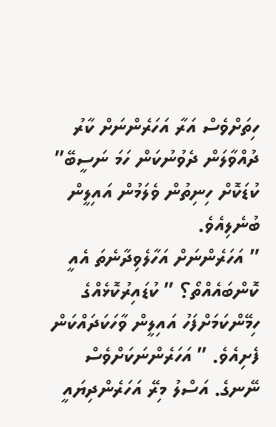ހިތަށްވެސް އަރާ އަހަރެންނަށް ކާރު ދުއްވާލަން ދެވުނުކަން ހަމަ ނަސީބޭ” ކުޑަކޮށް ހިނިތުން ވެލަމުން އައިލީން ބުނެލިއެވެ.
” އަހަރެންނަށް އަހާލެވިދާނެތަ އެއީ ކޮންބައެއްތޯ؟ ” ކުޑައިރުކޮޅެއްގެ ހިމޭންކަމަށްފަހު އައިލީން ވާހަކަދައްކަން ފެށިއެވެ. ” އަހަރެންނަކަށްވެސް ނޭނގެ. އަސްލު މިރޭ އަހަރެންދިޔައީ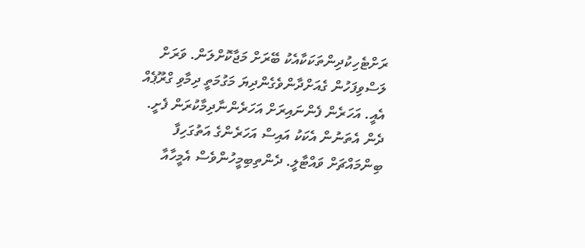ރަށްޓެހިކުދިންތަކަކާއެކު ބޭރަށް މަޖާކޮށްލަން. ވަރަށް ލަސްވިފަހުން ގެއަށްދާންވެގެންދިޔަ މަގުމަތީ ދިމާވި ގްރޫޕެއް އެއީ. އަހަރެން ފެންނައިރަށް އަހަރެންނާދިމާކުރަން ފެށީ. ދެން އެތަނުން އެކަކު އައިސް އަހަރެންގެ އަތުގަހިފާ ބިންމައްޗަށް ވައްޓާލީ. ދެންތިބިމީހުންވެސް އެމީހާއާ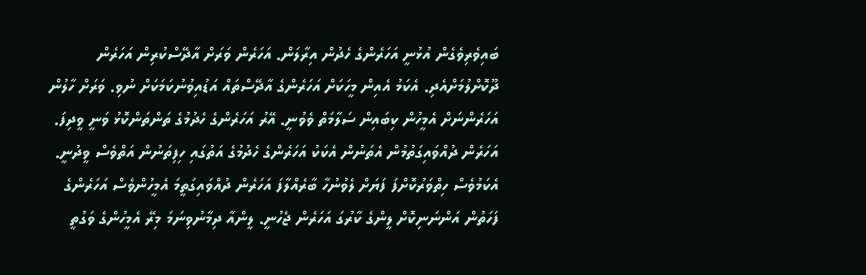ބައިވެރިވެގެން އުޅުނީ އަހަރެންގެ ހެދުން އިރާލަން. އަހަރެން ވަރަށް އާދޭސްކުރިން އަހަރެން ދޫކޮށްލުމަށްއެދި. އެކަމު އެއިން މީހަކަށް އަހަރެންގެ އާދޭސްތައް އަޑުއިވުނުކަމަކަށް ނުވި. ވަރަށް ހާލުން އަހަރެންނަށް އެމީހުން ކިބައިން ސަލާމަތް ވެވުނީ. އޭރު އަހަރެންގެ ހެދުމުގެ ތަންތަންކޮޅު ވަނީ ވީދިފަ. އަހަރެން ދުއްވައިގަތުމުން އެތަނުން އެކަކު އަހަރެންގެ ހެދުމުގެ އަތުގައި ހިފިތަނުން އަތްވެސް ވީދުނީ. އެކަމުވެސް ހިތްވަރުކޮށްފަ ފަޔަށް ލެވުނުހާ ބާރެއްލާފަ އަހަރެން ދުއްވައިގަތީމަ އެމީހުންވެސް އަހަރެންގެ ފަހަތުން އަންނަނިކޮށް ލީންގެ ކާރުގަ އަހަރެން ޖެހުނީ. ލީންއާ ދިމާނުވިނަމަ މިރޭ އެމީހުންގެ ވަގުތީ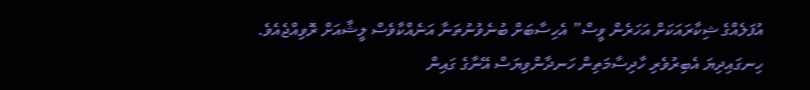އުފަލެއްގެ ޝިކާރައަކަށް އަހަރެން ވީސް” އެހިސާބަށް ބުނެވުނުތަނާ އަނެއްކާވެސް ލީޝާއަށް ރޮވިއްޖެއެވެ. ހިނގައިދިޔަ އެބިރުވެރި ހާދިސާމަތިން ހަނދާންވިޔަސް އޭނާގެ ގައިން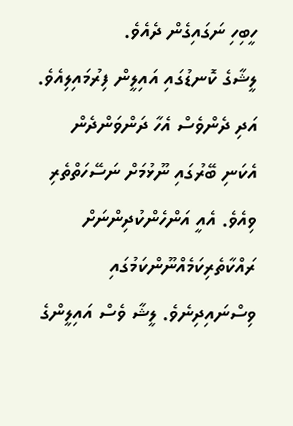ހީބިހި ނަގައިގެން ދެއެވެ.
ލީޝާގެ ކޮނޑުގައި އައިލީން ފިރުމައިލިއެވެ. އަދި ދެންވެސް އެހާ ދަންވަންދެން އެކަނި ބޭރުގައި ނޫޅުމަށް ނަސޭހަތްތެރި ވިއެވެ. އެއީ އަންހެންކުދިންނަށް ރައްކާތެރިކަމެއްނޫންކަމުގައި ވިސްނައިދިނެވެ. ލީޝާ ވެސް އައިލީންގެ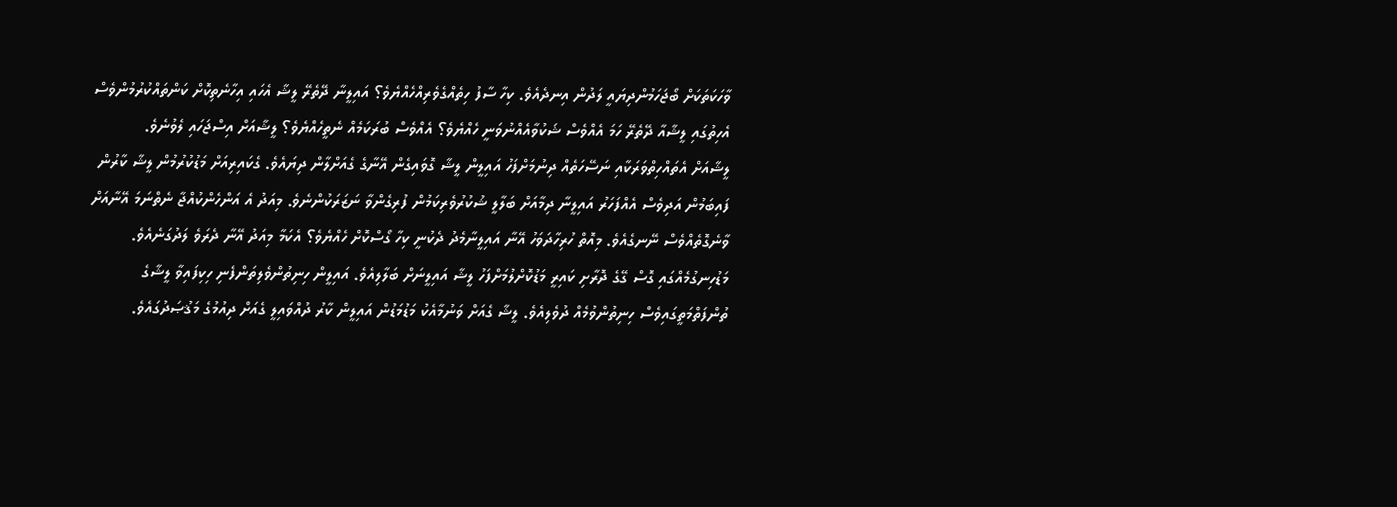ވާހަކަތަކަށް ބޯޖަހަމުންދިޔައީ ލަދުން އިނދެއެވެ. ކިހާ ސާފު ހިތެއްގެވެރިއްހެއްޔެވެ؟ އައިލީނާ ދޭތެރޭ ލީޝާ އެހައި އިހާނެތިކޮށް ކަންތައްކުރުމުންވެސް އެހިތުގައި ލީޝާއާ ދޭތެރޭ ހަމަ އެއްވެސް ޝަކުވާއެއްނުވަނީ ހެއްޔެވެ؟ އެއްވެސް ބުރަކަމެއް ނެތީހެއްޔެވެ؟ ލީޝާއަށް އިސްޖަހައި ލެވުނެވެ.
ލީޝާއަށް އެތައްހިތްވަރަކާއި ނަސޭހަތެއް ދިނުމަށްފަހު އައިލީން ލީޝާ ގޮވައިގެން އޭނާގެ ގެއަށްލާން ދިޔައެވެ. ގެކައިރިއަށް މަޑުކުރުމުން ލީޝާ ކާރުން ފައިބަމުން އަދިވެސް އެއްފަހަރު އައިލީނާ ދިމާއަށް ބަލާލީ ޝުކުރުވެރިކަމުން ފުރިގެންވާ ނަޒަރަކުންނެވެ. މިއަދު އެ އަންހެންކުއްޖާ ނެތްނަމަ އޭނާއަށް ވާނެގޮތެއްވެސް ނޭނގެއެވެ. މިއޮތް ހުރިހާދަވަހު އޭނާ އައިލީނާމެދު ދެކުނީ ކިހާ ގޯސްކޮށް ހެއްޔެވެ؟ އެކަމާ މިއަދު އޭނާ ދެރަވެ ލަދުގަނެއެވެ.
މަޑުހިނގުމެއްގައި ގޮސް ގޭގެ ދޮރާށި ކައިރީ މަޑުކޮށްލުމަށްފަހު ލީޝާ އައިލީނަށް ބަލާލިއެވެ. އައިލީން ހިނިތުންވެލިތަންފެނި ހިކިފައިވާ ލީޝާގެ ތުންފަތްމަތީގައިވެސް ހިނިތުންވުމެއް ދުވެލިއެވެ. ލީޝާ ގެއަށް ވަނުމާއެކު މަޑުމަޑުން އައިލީން ކާރު ދުއްވައިލީ ގެއަށް ދިއުމުގެ މަޤުޞަދުގައެވެ.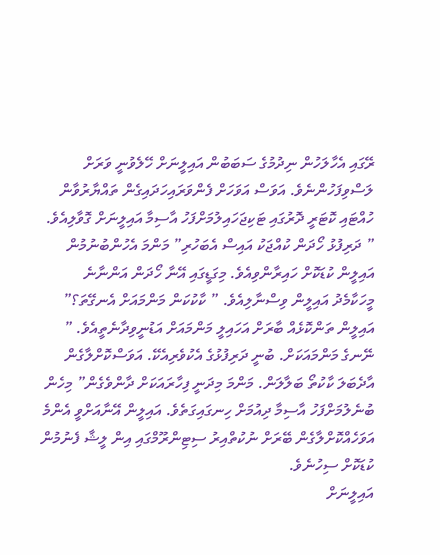ރޭގައި އެހާލަހުން ނިދުމުގެ ސަބަބުން އައިލީނަށް ހޭލެވުނީ ވަރަށް ލަސްވިފަހުންނެވެ. އަވަސް އަވަހަށް ފެންވަރައިހަދައިގެން ތައްޔާރުވާން ހުއްޓައި ކޮޓަރީ ދޮރުގައި ޓަކިޖަހައިލުމަށްފަހު އާސިމާ އައިލީނަށް ގޮވާލިއެވެ. ” ދަރިފުޅު ހޯދަން ކުއްޖަކު އައިސް އެބަހުރި” މަންމަ އެހުންބުނުމުން އައިލީން ކުޑަކޮށް ހައިރާންވިއެވެ. މިގަޑީގައި އޭނާ ހޯދަން އަންނާނެ މީހަކާމެދު އައިލީން ވިސްނާލިއެވެ. ” ކާކުކަން މަންމައަށް އެނގޭތަ؟” އައިލީން ތަންކޮޅެއް ބާރަށް އަހައިލީ މަންމައަށް އަޑުނީވިދާނެތީއެވެ. ” ނޭނގެ މަންމައަކަށް. ބުނީ ދަރިފުޅުގެ އެކުވެރިއެކޭ. އަވަސްކޮށްލާގެން އާދެބަލަ ކާކުތޯ ބަލާލަން. މަންމަ މިދަނީ ފިހާރައަކަށް ދާންވެގެން” މިހެން ބުނެލުމަށްފަހު އާސިމާ ދިއުމަށް ހިނގައިގަތެވެ. އައިލީން އޭނާއަށްވީ އެންމެ އަވަހެއްކޮށްލާގެން ބޭރަށް ނުކުތްއިރު ސިޓިންރޫމްގައި އިން ލީޝާ ފެނުމުން ކުޑަކޮށް ސިހުނެވެ.
އައިލީނަށް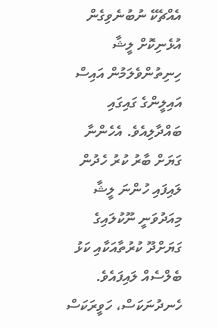އެއްޗެކޭ ނުބުނެވިގެން އުޅެނިކޮށް ލީޝާ ހިނިތުންވެލަމުން އައިސް އައިލީންގެ ގައިގައި ބައްދާލިއެވެ. އެހެންނާ ގަޔަށް ބާރު ކުރު ހެދުން ލައިފައި ހުންނަ ލީޝާ މިއަދުވަނީ ނޫކުލައިގެ ގަޔަށްދޫ ކުރުތާއަކާއި ކަޅު ބެލްސެއް ލައިފައެވެ. ހެނދުނަކަސް، ހަވީރަކަސް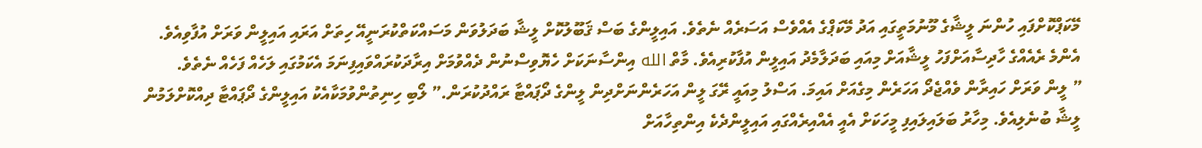މޭކަޕްކޮށްފައި ހުންނަ ލީޝާގެ މޫނުމަތީގައި އަދު މޭކަޕްގެ އެއްވެސް އަސަރެއް ނެތެވެ. އައިލީންގެ ބަސް ޤަބޫލުކޮށް ލީޝާ ބަދަލުވަން މަސައްކަތްކުރަނީއޭ ހިތަށް އަރައި އައިލީން ވަރަށް އުފާވިއެވެ. އެންމެ ރެއެއްގެ ހާދިސާއަށްފަހު ލީޝާއަށް މިއައި ބަދަލާމެދު އައިލީން އުފާކުރިއެވެ. މާތް الله އިންސާނަކަށް ހެޔޮވިސްނުން ދެއްވުމަށް އިރާދަކުރައްވައިފިނަމަ އެކަމުގައި ލަހެއް ފަހެއް ނެތެވެ.
” ލީން ވަރަށް ހައިރާން ވެއްޖެދޯ އަހަރެން މިގެއަށް އައިމަ. އަސްލު މިއައީ ރޭގަ ލީން އަހަރެންނަށްދިން ލީންގެ ދޯޕައްޓާ ރައްދުކުރަން.” ލޯބި ހިނިތުންވުމަކާއެކު އައިލީންގެ ދޯޕައްޓާ ދިއްކޮށްލަމުން ލީޝާ ބުނެލިއެވެ. މިހާރު ބަލައިލައިފި މީހަކަށް އެއީ އެއްއިރެއްގައި އައިލީންދެކެ އިންތިހާއަށް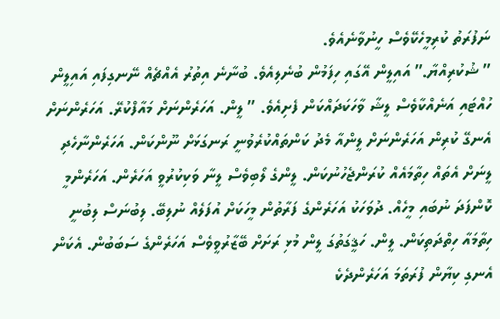ނަފުރަތު ކުރިމީހެކޭވެސް ހީނުވާނެއެވެ.
” ޝުކުރިއްޔާ.” އައިލީން އޭގައި ހިފަމުން ބުނެލިއެވެ. ބުނާނެ އިތުރު އެއްޗެއް ނޭނގިފައި އައިލީން ހުއްޓައި އަނެއްކާވެސް ލީޝާ ވާހަކަދައްކަން ފެށިއެވެ. ” ލީން. އަހަރެންނަށް މައާފްކުރޭ. އަހަރެންނަށް އެނގޭ ކުރިން އަހަރެންނަށް ލީންއާ މެދު ކަންތައްކުރެވުނީ ރަނގަޅަށް ނޫންކަން. އަހަރެންނާހެދި ލީނަށް އެތައް ހިތާމައެއް ކުރަންޖެހުނުކަން. ލީންގެ ލޯބިވެސް ލީނާ ވަކިކުރުވީ އަހަރެން. އަހަރެންމީ ކޮންފަދަ ނުބައި މީހެއް. ދުވަހަކު އަހަރެންގެ ފަރާތުން މީހަކަށް އުފަލެއް ނުލިބޭ. ލިބުނަސް ލިބުނީ ހިތާމައާ ހިތްދަތިކަން. ލީން. ހަޤީގަތުގަ ލީން މުޅި ރަށަށް ބޭޒާރުވީވެސް އަހަރެންގެ ސަބަބުން. އެކަން އެނގި ކިޔާން ފުރަތަމަ އަހަރެންދެކެ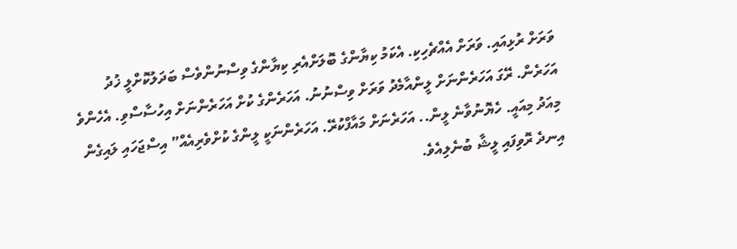ވަރަށް ރުޅިއައި. ވަރަށް އެއްޗެހިކި. އެކަމު ކިޔާންގެ ބޮލަށްއެރި ކިޔާންގެ ވިސްނުންވެސް ބަދަލުކޮށްލީ ޚުދު އަހަރެން. ރޭގަ އަހަރެންނަށް ލީންއާމެދު ވަރަށް ވިސްނުނު. އަހަރެންގެ ކުށް އަހަރެންނަށް އިހުސާސްވި. އެހެންވެ މިއަދު މިއައީ. ހެޔޮނުވާނެ ލީން.. އަހަރެނަށް މައާފްކުރޭ. އަހަރެންނަކީ ލީންގެ ކުށްވެރިއެއް” އިސްޖަހައި ލައިގެން އިނދެ ރޮވިފައި ލީޝާ ބުނެލިއެވެ.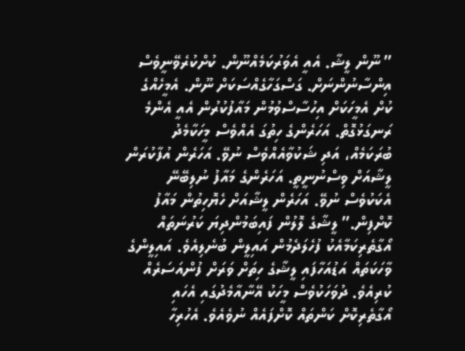” ނޫން ލީޝާ. އެއީ އެވަރުކަމެއްނޫން. ކުށްކުރެވޭނީވެސް އިންސާނުންނަށް. ގަސްގަހާގެއްސަކަށް ނޫން. އެމީހެއްގެ ކުށް އެމީހަކަށް އިހުސާސްވުމުން މައާފުކުރުން އެއީ އެންމެ ރަނގަޅުގޮތް. އަހަރެންގެ ހިތުގަ އެއްވެސް މީހަކާމެދު ބުރަކަމެއް، އަދި ޝަކުވާއެއްވެސް ނުވޭ. އަހަރެން އުފާކުރަން ލީޝާއަށް ވިސްނުނީތީ. އަހަރެންގެ މައާފު ނުލިބޭނޭ އެކަކުވެސް ނުވޭ. އަހަރެން ލީޝާއަށް ހެޔޮހިތުން މައާފު ކޮށްފިން.” ލީޝާގެ ލޮލުން ފައިބަމުންދިޔަ ކަރުނަތައް އޯގާތެރިކަމާއެކު ފުހެލަދެމުން އައިލީން ބުނެލިއެވެ. އައިލީންގެ ވާހަކަތައް އަޑުއަހާފައި ލީޝާގެ ހިތަށް ވަރަށް ފުންއަސަރެއް ކުރިއެވެ. ދުވަހަކުވެސް މީހަކު އޭނާއާމެދުގައި އެހައި އޯގާތެރިކޮށް ކަންތައް ކޮށްފައެއް ނުވެއެވެ. އެހުރިހާ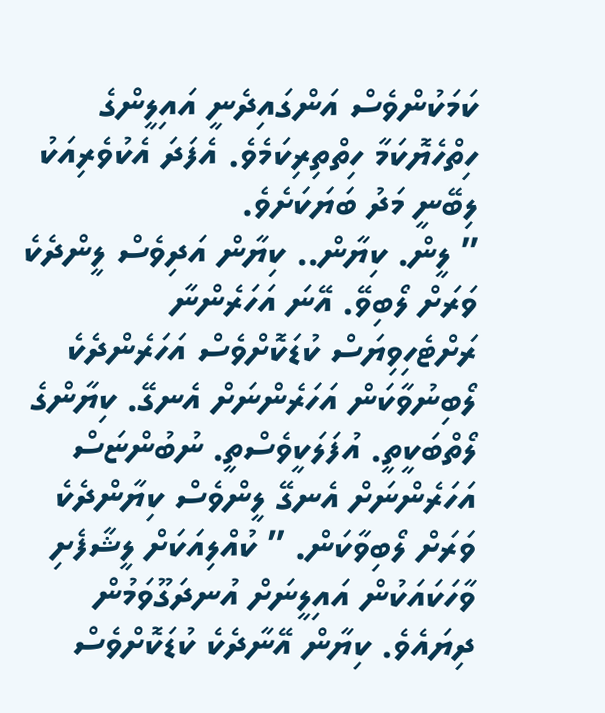ކަމަކުންވެސް އަންގައިދެނީ އައިލީންގެ ހިތްހެޔޮކަމާ ހިތްތިރިކަމެވެ. އެފަދަ އެކުވެރިއަކު ލިބޭނީ މަދު ބަޔަކަށެވެ.
” ލީން. ކިޔާން.. ކިޔާން އަދިވެސް ލީންދެކެ ވަރަށް ލޯބިވޭ. އޭނަ އަހަރެންނާ ރަށްޓެހިވިޔަސް ކުޑަކޮށްވެސް އަހަރެންދެކެ ލޯބިނުވާކަން އަހަރެންނަށް އެނގޭ. ކިޔާންގެ ލޯތްބަކީތީ. އުފަލަކީވެސްތީ. ނުބުންޏަސް އަހަރެންނަށް އެނގޭ ލީންވެސް ކިޔާންދެކެ ވަރަށް ލޯބިވާކަން. ” ކުއްލިއަކަށް ލީޝާފެށި ވާހަކައަކުން އައިލީނަށް އުނދަގޫވަމުން ދިޔައެވެ. ކިޔާން އޭނާދެކެ ކުޑަކޮށްވެސް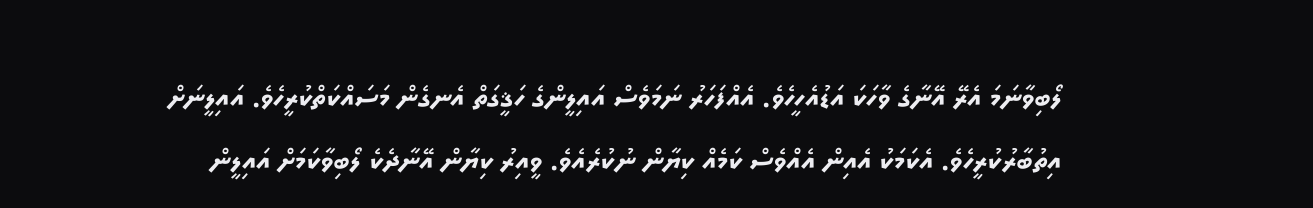ލޯބިވާނަމަ އެރޭ އޭނާގެ ވާހަކަ އަޑުއެހީހެވެ. އެއްފަހަރު ނަމަވެސް އައިލީންގެ ހަޤީގަތް އެނގެން މަސައްކަތްކުރީހެވެ. އައިލީނަށް އިތުބާރުކުރީހެވެ. އެކަމަކު އެއިން އެއްވެސް ކަމެއް ކިޔާން ނުކުރެއެވެ. ވީއިރު ކިޔާން އޭނާދެކެ ލޯބިވާކަމަށް އައިލީން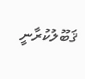ޤަބޫލުކުރާނީ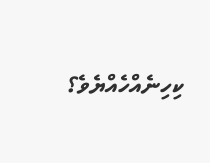ކިހިނެއްހެއްޔެވެ؟